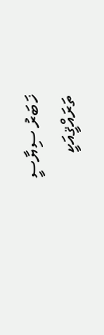ޚަބަރު ސިޔާސީ
ތަރައްޤީއަކީ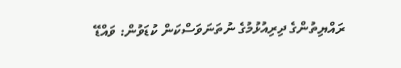ރައްޔިތުންގެ ދިރިއުޅުމުގެ ނުތަނަވަސްކަން ކުޑަވުން: ވައްޑޭ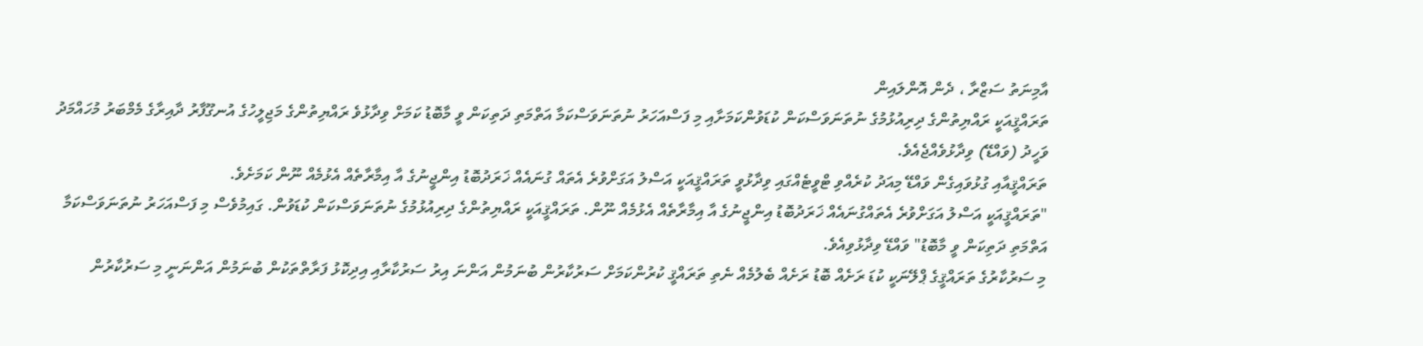އާމިނަތު ސަޒްރާ ، ދެން އޮންލައިން
ތަރައްޤީއަކީ ރައްޔިތުންގެ ދިރިއުޅުމުގެ ނުތަނަވަސްކަން ކުޑަވުންކަމަށާއި މި ފަސްއަހަރު ނުތަނަވަސްކަމާ އަތްމަތި ދަތިކަން ވީ މާބޮޑު ކަމަށް ވިދާޅުވެ ރައްޔިތުންގެ މަޖިލީހުގެ އުނގޫފާރު ދާއިރާގެ މެމްބަރު މުހައްމަދު ވަހީދު (ވައްޑޭ) ވިދާޅުވެއްޖެއެވެ.
ތަރައްޤީއާއި ގުޅުވައިގެން ވައްޑޭ މިއަދު ކުރެއްވި ޓްވީޓެއްގައި ވިދާޅުވީ ތަރައްޤީއަކީ އަސްލު އަގަށްވުރެ އެތައް ގުނައެއް ޚަރަދުބޮޑު އިންޖީނުގެ އާ އިމާރާތެއް އެޅުމެއް ނޫން ކަމަށެވެ.
"ތަރައްޤީއަކީ އަސްލު އަގަށްވުރެ އެތައްގުނައެއް ޚަރަދުބޮޑު އިންޖީނުގެ އާ އިމާރާތެއް އެޅުމެއް ނޫން. ތަރައްޤީއަކީ ރައްޔިތުންގެ ދިރިއުޅުމުގެ ނުތަނަވަސްކަން ކުޑަވުން. ގައިމުވެސް މި ފަސްއަހަރު ނުތަނަވަސްކަމާ އަތްމަތި ދަތިކަން ވީ މާބޮޑު" ވައްޑޭ ވިދާޅުވިއެވެ.
މި ސަރުކާރުގެ ތަރައްޤީގެ ޕްލޭނަކީ ކުޑަ ރަށެއް ބޮޑު ރަށެއް ބެލުމެއް ނެތި ތަރައްޤީ ކުރުންކަމަށް ސަރުކާރުން ބުނަމުން އަންނަ އިރު ސަރުކާރާއި އިދިކޮޅު ފަރާތްތަކުން ބުނަމުން އަންނަނީ މި ސަރުކާރުން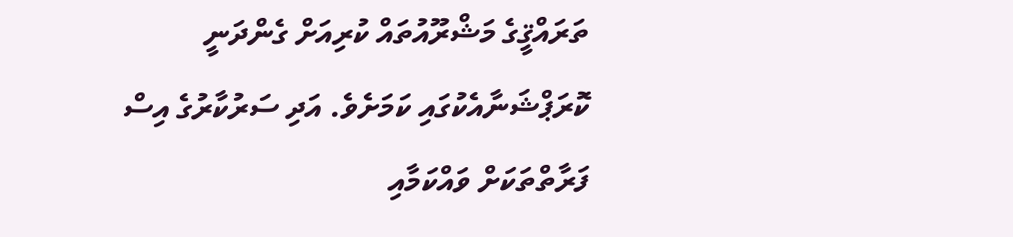ތަރައްޤީގެ މަޝްރޫއުތައް ކުރިއަށް ގެންދަނީ ކޮރަޕްޝަނާއެކުގައި ކަމަށެވެ. އަދި ސަރުކާރުގެ އިސް ފަރާތްތަކަށް ވައްކަމާއި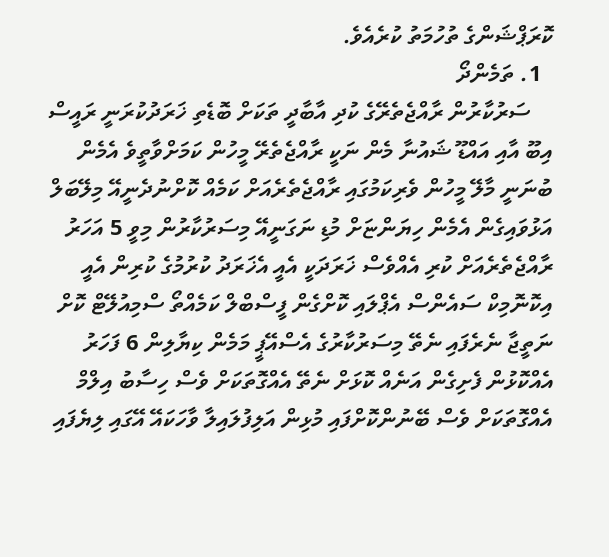ކޮރަޕްޝަންގެ ތުހުމަތު ކުރެއެވެ.
  1. ތަމެންދޯ
    ސަރުކާރުން ރާއްޖެތެރޭގެ ކުދި އާބާދީ ތަކަށް ބޮޑެތި ޚަރަދުކުރަނީ ރައީސް އިބޫ އާއި އައްޑޫ ޝައުނާ މެން ނަކީ ރާއްޖެތެރޭ މީހުން ކަމަށްވާތީވެ އެމެން ބުނަނީ މާލޭ މީހުން ވެރިކަމުގައި ރާއްޖެތެރެއަށް ކަމެއް ކޮށްނުދެނީއޭ މިލޭބަލް އަޅުވައިގެން އެމެން ހިޔަންޏަށް މުޑި ނަގަނީއޭ މިސަރުކާރުން މިވީ 5 އަހަރު ރާއްޖެތެރެއަށް ކުރި އެއްވެސް ޚަރަދަކީ އެއީ އެޚަރަދު ކުރުމުގެ ކުރިން އެއީ އިކޮނޮމިކް ސައެންސް އެޕްލައި ކޮށްގެން ފީސްބްލް ކަމެއްތޯ ސްމިއުލޭޓް ކޮށް ނަތީޖާ ނެރެފައި ނެތޭ މިސަރުކާރުގެ އެސްއޭޕީ މަމެން ކިޔާލިން 6 ފަހަރު އެއްކޮޅުން ފެށިގެން އަނެއް ކޮޅަށް ނެތޭ އެއްގޮތަކަށް ވެސް ހިސާބު އިލްމް އެއްގޮތަކަށް ވެސް ބޭނުންކޮށްފައި މުޅިން އަލިފުލައިލާ ވާހަކައޭ އޭގައި ލިޔެފައި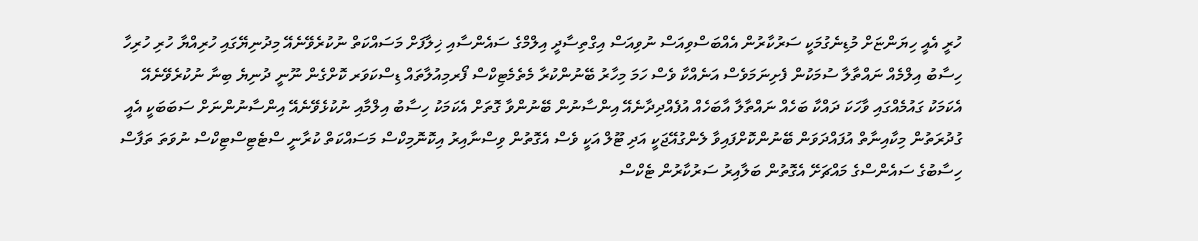ހުރީ އެއީ ހިޔަންޏަށް މުޑިނެގުމަކީ ސަރުކާރުން އެއްބަސްވިއަސް ނުވިއަސް އިގްތިސާދީ އިލްމްގެ ސައެންސާއި ޚިލާފަށް މަސައްކަތް ނުކުރެވޭނެއޭ މިދުނިޔޭގައި ހުރިއްޔާ ހުރި ހުރިހާ ހިސާބު އިލްމެއް ނައްތާލާ ސުމަކުން ފެށިނަމަވެސް އަނެއްކާ ވެސް ހަމަ މިހާރު ބޭނުންކުރާ މެތެމެޓިކްސް ފޯރމިއުލާތައް ޑިސްކަވަރ ކޮށްގެން ނޫނީ ދުނިޔެ ބިނާ ނުކުރެވޭނެއޭ އެކަމަކު ގައުމެއްގައި ވާހަކަ ދައްކާ ބަހެއް ނައްތާލާ އާބަހެއް އުފެއްދިދާނެއޭ އިންސާނުން ބޭނުންވާ ގޮތަށް އެކަމަކު ހިސާބު އިލްމާއި ނުކުޅެވޭނެއޭ އިންސާނުންނަށް ސަބަބަކީ އެއީ ގުދުރަތުން މިކާއިނާތް އުފައްދަވަން ބޭނުންކޮށްފައިވާ ލެންގުއޭޖަކީ އަދި ޓޫލް އަކީ ވެސް އެގޮތުން ވިސްނާއިރު އިކޮނޮމިކްސް މަސައްކަތް ކުރާނީ ސްޓެޓިސްޓިކްސް ނުވަތަ ތަފާސް ހިސާބުގެ ސައެންސްގެ މައްޗަށޭ އެގޮތުން ބަލާއިރު ސަރުކާރުން ޓެކްސް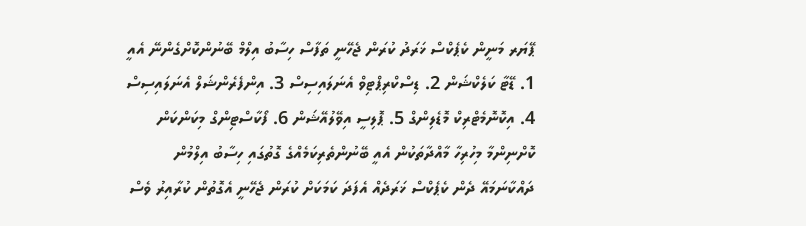ޕޭޔަރ މަނީން ކެޕެކްސް ޚަރަދު ކުރަން ޖެހޭނީ ތަފާސް ހިސާބު އިލްމް ބޭނުންކޮށްގެންނޭ އެއީ 1. ޑޭޓާ ކަލެކްޝަން 2. ޑިސްކްރިޕްޓިވް އެނަލައިސިސް 3. އިންފެރެންޝަލް އެނަލައިސިސް 4. އިކޮނޮމެޓްރިކް މޮޑެލިންގް 5. ޕޮލިސީ އިވޭލުއޭޝަން 6. ފޯކާސްޓިންގް މިކަންކަން ކޮށްނިންމާ މިހުރިހާ މާއްދާތަކުން އެއީ ބޭނުންތެރިކަމެއްގެ ގޮތުގައި ހިސާބު އިލްމުން ދައްކާނަމައޭ ދެން ކެޕެކްސް ޚަރަދެއް އެފަދަ ކަމަކަށް ކުރަން ޖެހޭނީ އެގޮތުން ކުރާއިރު ވެސް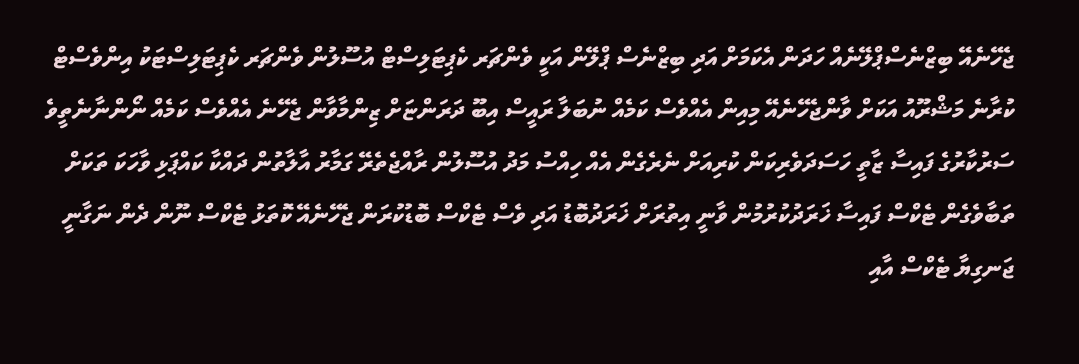ޖެހޭނެއޭ ބިޒްނެސްޕްލޭނެއް ހަދަން އެކަމަށް އަދި ބިޒްނެސް ޕްލޭން އަކީ ވެންޗަރ ކެޕިޓަލިސްޓް އުސޫލުން ވެންޗަރ ކެޕިޓަލިސްޓަކު އިންވެސްޓް ކުރާނެ މަޝްރޫއު އަކަށް ވާންޖެހޭނެއޭ މިއިން އެއްވެސް ކަމެއް ނުބަލާ ރައީސް އިބޫ ދަރަންޏަށް ޒިންމާވާން ޖެހޭނެ އެއްވެސް ކަމެއް ނޯންނާނެތީވެ ސަރުކާރުގެ ފައިސާ ޒާތީ ހަސަދަވެރިކަން ކުރިއަށް ނެރެގެން އެއް ހިއްސު މަދު އުސޫލުން ރާއްޖެތެރޭ ގަމާރު އާލާތުން ދައްކާ ކައްޕަޅި ވާހަކަ ތަކަށް ތަބާވެގެން ޓެކްސް ފައިސާ ޚަރަދުކުރުމުން ވާނީ އިތުރަށް ޚަރަދުބޮޑު އަދި ވެސް ޓެކްސް ބޮޑުކުރަން ޖެހޭނެއޭ ކޮތަޅު ޓެކްސް ނޫން ދެން ނަގާނީ ޖަނގިޔާ ޓެކްސް އާއި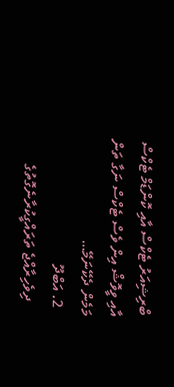ބްރިޝިއަރު ޓެކްސް އާއި ކޮންޑަމް ޓެކްސް އާއި ވީވޮޝް އިން ވެސް ޓެކްސް ނަގާ ތަން މަމެން ދެކޭނަމޭ…
  2. އަބްދޫ
    ދިވެހިރާއްޖެ ތަރައްގީކުރާނެގޮތުގެ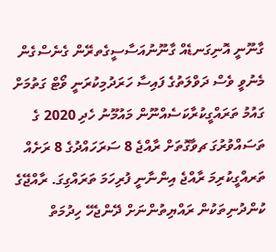ގާނޫނީ އޮނިގަނޑެއް ގާނޫނުއަސާސީގެތރޭން ގެނެސްގެން މެނުވީ ވެސް ދަވްލަތުގެ ފައިސާ ހަރަދުމިކުރަނީ ވޯޓް ގަތުމަށް ގައުމު ތަރައްގީކުރާކަސެއްނޫން މައުމޫނު ހެދި 2020 ގެ ތަސައްވުރުގަ ޗވާގޮތަށް ރާއްޖެ 8 ސަރަހައްދުގެ 8 ރަށެއް ތަރއްގީކުރިމަ ރާއްޖެ އިންނާނީ ފުރިހަމަ ތަރައްގިގަ. ރާއްޖޭގެ ކުންދުނިތަކުން ރައްޔިތުންނަށް ދޭންޖެހޭ ހިދުމަތް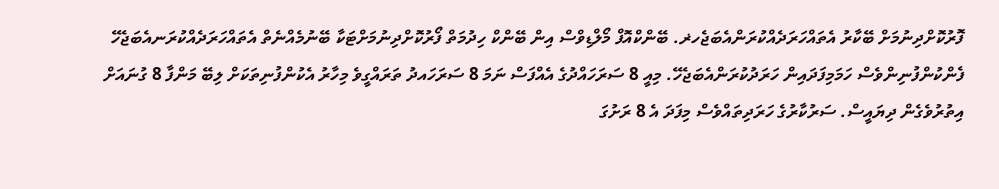ފޮރުކޮށްދިނުމަށް ބޭކާރު އެތައްހަރަދެއްކުރަންއެބަޖެހޜ. ބޭންކްއޮފް މޯލްޑިވްސް އިން ބޭންކް ހިދުމަތް ފޯރުކޮށްދިނުމަށްޓަކާ ބޭނުމެއްނެތް އެތައްހަރަދެއްކުރަނއެބަޖެހޭ ފެންކުންފުނިންވެސް ހަމަމިފަދައިން ހަރަދުކުރަންއެބަޖެހޭ. މިއީ 8 ސަރަހައްދުގެ އެއްފަސް ނަމަ 8 ސަރަހައދު ތަރައްގީވެ މިހާރު އެކުންފުނިތަކަށް ލިބޭ މަންފާ 8 ގުނައަށް އިތުރުވެގެން ދިޔައީސް. ސަރުކާރުގެ ހަރަދިތައްވެސް މިފަދަ އެ 8 ރަށުގަ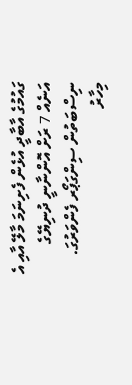ގައުމުގެ އާބާދީ އުޅެން ފެށިނަމަ މާލޭ އާއި އެ އަނެއް 7 ރަށް އޮންނާނީ ދުނިޔޭގެ ނިސްބަތުން ސިންގަޕޯރ ފެންވަރުގަ. މިހާރު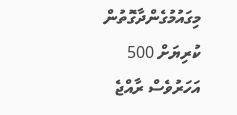މިގައުމުގެންދާގޮތުން ކުރިޔަށް 500 އަހަރުވެސް ރާއްޖެ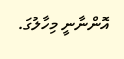އޮންނާނީ މިހާލުގަ.